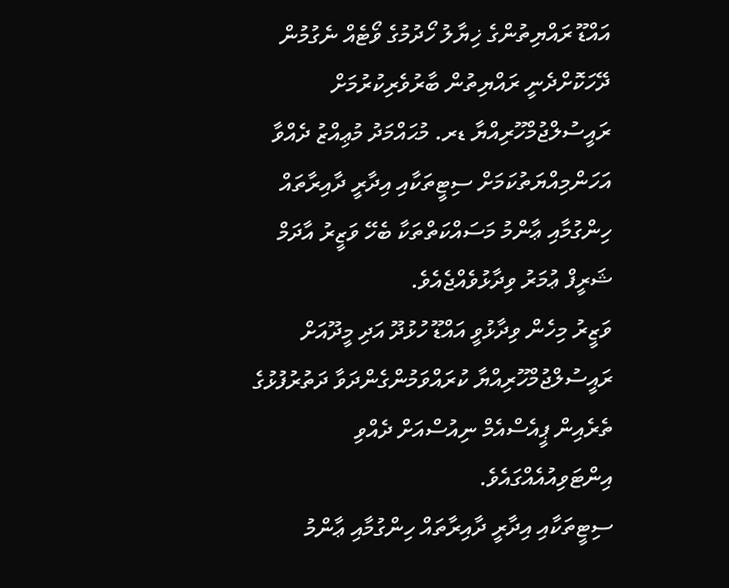އައްޑޫ ރައްޔިތުންގެ ޚިޔާލު ހޯދުމުގެ ވޯޓެއް ނެގުމުން ދޭހަކޮށްދެނީ ރައްޔިތުން ބާރުވެރިކުރުމަށް ރައީސުލްޖުމްހޫރިއްޔާ ޑރ. މުޙައްމަދު މުޢިއްޒު ދެއްވާ އަހަންމިއްޔަތުކަމަށް ސިޓީތަކާއި އިދާރީ ދާއިރާތައް ހިންގުމާއި ޢާންމު މަސައްކަތްތަކާ ބެހޭ ވަޒީރު އާދަމް ޝަރީފް ޢުމަރު ވިދާޅުވެއްޖެއެވެ.
ވަޒީރު މިހެން ވިދާޅުވީ އައްޑޫ ހުޅުދޫ އަދި މީދޫއަށް ރައީސުލްޖުމްހޫރިއްޔާ ކުރައްވަމުންގެންދަވާ ދަތުރުފުޅުގެ ތެރެއިން ޕީއެސްއެމް ނިއުސްއަށް ދެއްވި އިންޓަވިއުއެއްގައެވެ.
ސިޓީތަކާއި އިދާރީ ދާއިރާތައް ހިންގުމާއި ޢާންމު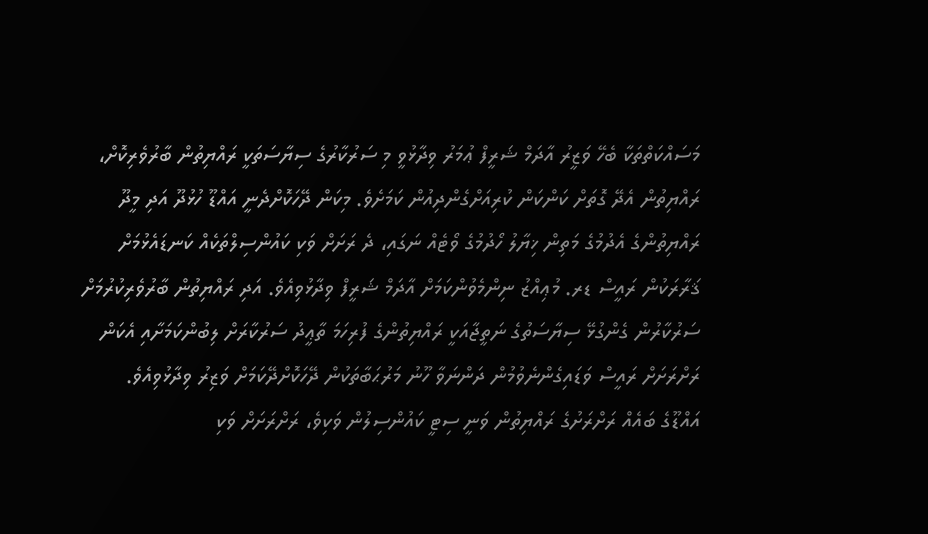މަސައްކަތްތަކާ ބެހޭ ވަޒީރު އާދަމް ޝަރީފް ޢުމަރު ވިދާޅުވީ މި ސަރުކާރުގެ ސިޔާސަތަކީ ރައްޔިތުން ބާރުވެރިކޮށް، ރައްޔިތުން އެދޭ ގޮތަށް ކަންކަން ކުރިއަށްގެންދިއުން ކަމަށެވެ. މިކަން ދޭހަކޮށްދެނީ އައްޑޫ ހުޅުދޫ އަދި މީދޫ ރައްޔިތުންގެ އެދުމުގެ މަތިން ޚިޔާލު ހޯދުމުގެ ވޯޓެއް ނަގައި، ދެ ރަށަށް ވަކި ކައުންސިލްތަކެއް ކަނޑައެޅުމަށް ޤަރާރަކުން ރައީސް ޑރ. މުޢިއްޒު ނިންމެވުންކަމަށް އާދަމް ޝަރީފް ވިދާޅުވިއެވެ. އަދި ރައްޔިތުން ބާރުވެރިކުރުމަށް ސަރުކާރުން ގެންގުޅޭ ސިޔާސަތުގެ ނަތީޖާއަކީ ރައްޔިތުންގެ ފުރިހަމަ ތާޢީދު ސަރުކާރަށް ލިބުންކަމަށާއި އެކަން ރަށްރަށަށް ރައީސް ވަޑައިގެންނެވުމުން ދަންނަވާ ހޫނު މަރުޙަބާތަކުން ދޭހަކޮށްދޭކަމަށް ވަޒިރު ވިދާޅުވިއެވެ.
އައްޑޫގެ ބައެއް ރަށްރަށުގެ ރައްޔިތުން ވަނީ ސިޓީ ކައުންސިލުން ވަކިވެ، ރަށްރަށަށް ވަކި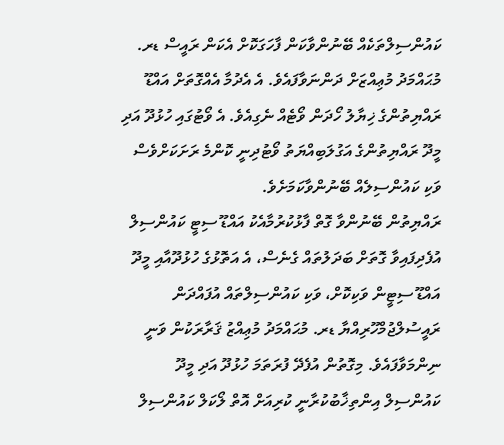ކައުންސިލްތަކެއް ބޭނުންވާކަން ފާހަގަކޮށް އެކަން ރައީސް ޑރ. މުޙައްމަދު މުޢިއްޒަށް ދަންނަވާފައެވެ. އެ އެދުމާ އެއްގޮތަށް އައްޑޫ ރައްޔިތުންގެ ޚިޔާލު ހޯދަން ވޯޓެއް ނެގިއެވެ. އެ ވޯޓުގައި ހުޅުދޫ އަދި މީދޫ ރައްޔިތުންގެ އަގުލަބިއްޔަތު ވޯޓުދިނީ ކޮންމެ ރަށަކަށްވެސް ވަކި ކައުންސިލެއް ބޭނުންވާކަމަށެވެ.
ރައްޔިތުން ބޭނުންވާ ގޮތް ފާޅުކުރުމާއެކު އައްޑޫ ސިޓީ ކައުންސިލް އުފެދިފައިވާ ގޮތަށް ބަދަލުތައް ގެނެސް، އެ އަތޮޅުގެ ހުޅުދޫއާއި މީދޫ އައްޑޫ ސިޓީން ވަކިކޮށް، ވަކި ކައުންސިލްތައް އުފައްދަން ރައީސުލްޖުމްހޫރިއްޔާ ޑރ. މުޙައްމަދު މުޢިއްޒު ޤަރާރަކުން ވަނީ ނިންމަވާފައެވެ. މިގޮތުން އުފެދޭ ފުރަތަމަ ހުޅުދޫ އަދި މީދޫ ކައުންސިލް އިންތިޚާބުކުރާނީ ކުރިއަށް އޮތް ލޯކަލް ކައުންސިލް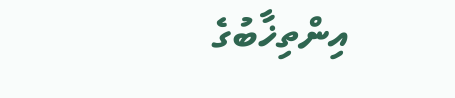އިންތިޚާބުގެ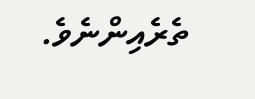ތެރެއިންނެވެ.